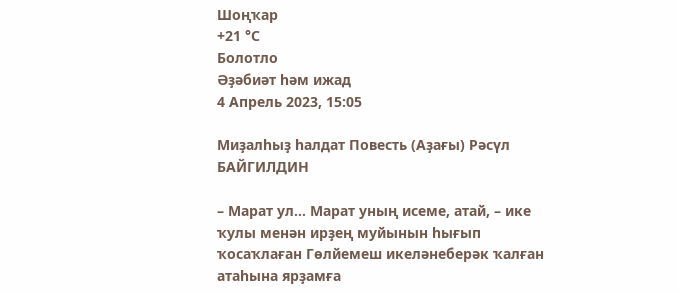Шоңҡар
+21 °С
Болотло
Әҙәбиәт һәм ижад
4 Апрель 2023, 15:05

Миҙалһыҙ һалдат Повесть (Аҙағы) Рәсүл БАЙГИЛДИН

– Марат ул… Марат уның исеме, атай, – ике ҡулы менән ирҙең муйынын һығып ҡосаҡлаған Гөлйемеш икеләнеберәк ҡалған атаһына ярҙамға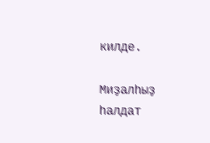килде.

Миҙалһыҙ һалдат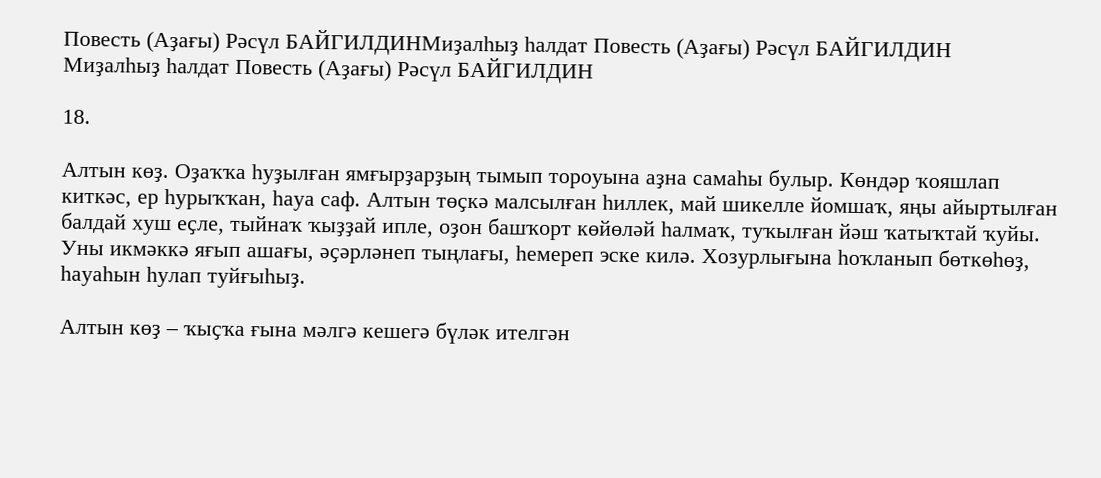Повесть (Аҙағы) Рәсүл БАЙГИЛДИНМиҙалһыҙ һалдат Повесть (Аҙағы) Рәсүл БАЙГИЛДИН
Миҙалһыҙ һалдат Повесть (Аҙағы) Рәсүл БАЙГИЛДИН

18.

Алтын көҙ. Оҙаҡҡа һуҙылған ямғырҙарҙың тымып тороуына аҙна самаһы булыр. Көндәр ҡояшлап киткәс, ер һурыҡҡан, һауа саф. Алтын төҫкә малсылған һиллек, май шикелле йомшаҡ, яңы айыртылған балдай хуш еҫле, тыйнаҡ ҡыҙҙай ипле, оҙон башҡорт көйөләй һалмаҡ, туҡылған йәш ҡатыҡтай ҡуйы. Уны икмәккә яғып ашағы, әҫәрләнеп тыңлағы, һемереп эске килә. Хозурлығына һоҡланып бөткөһөҙ, һауаһын һулап туйғыһыҙ.

Алтын көҙ – ҡыҫҡа ғына мәлгә кешегә бүләк ителгән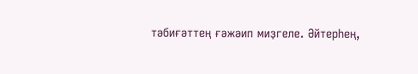тәбиғәттең ғәжәип миҙгеле. Әйтерһең,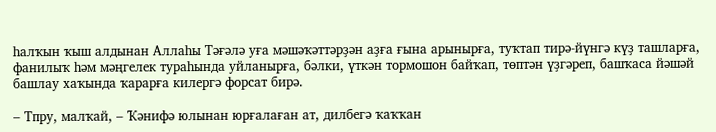һалҡын ҡыш алдынан Аллаһы Тәғәлә уға мәшәҡәттәрҙән аҙға ғына арынырға, туҡтап тирә-йүнгә күҙ ташларға, фанилыҡ һәм мәңгелек тураһында уйланырға, бәлки, үткән тормошон байҡап, төптән үҙгәреп, башҡаса йәшәй башлау хаҡында ҡарарға килергә форсат бирә.

– Тпру, малҡай, – Ҡәнифә юлынан юрғалаған ат, дилбегә ҡаҡҡан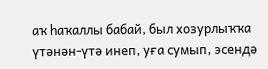аҡ һаҡаллы бабай, был хозурлыҡҡа үтәнән-үтә инеп, уға сумып, эсендә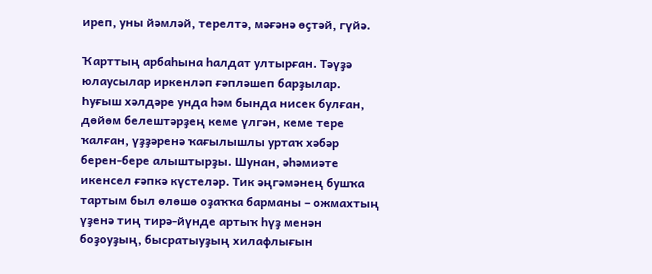иреп, уны йәмләй, терелтә, мәғәнә өҫтәй, гүйә.

Ҡарттың арбаһына һалдат ултырған. Тәүҙә юлаусылар иркенләп ғәпләшеп барҙылар. Һуғыш хәлдәре унда һәм бында нисек булған, дөйөм белештәрҙең кеме үлгән, кеме тере ҡалған, үҙҙәренә ҡағылышлы уртаҡ хәбәр берен-бере алыштырҙы. Шунан, әһәмиәте икенсел ғәпкә күстеләр. Тик әңгәмәнең бушҡа тартым был өлөшө оҙаҡҡа барманы – ожмахтың үҙенә тиң тирә-йүнде артыҡ һүҙ менән боҙоуҙың, бысратыуҙың хилафлығын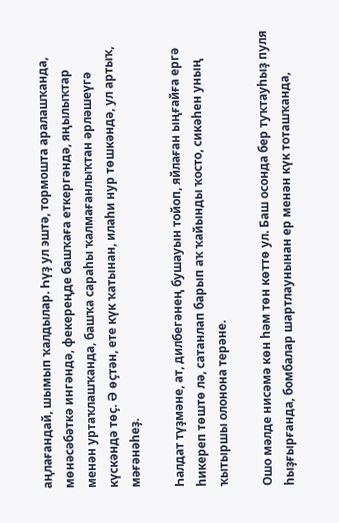аңлағандай, шымып ҡалдылар. Һүҙ ул эштә, тормошта аралашҡанда, мөнәсәбәткә ингәндә, фекереңде башҡаға еткергәндә, яңылыҡтар менән уртаҡлашҡанда, башҡа сараһы ҡалмағанлыҡтан әрләшеүгә күскәндә төҫ. Ә өҫтән, ете күк ҡатынан, илаһи нур төшкәндә, ул артыҡ, мәғәнәһеҙ.

Һалдат түҙмәне, ат, дилбегәнең бушауын тойоп, яйлаған ыңғайға ергә һикереп төштө лә, сатанлап барып аҡ ҡайынды ҡосто, сикәһен уның ҡытыршы олонона терәне.

Ошо мәлде нисәмә көн һәм төн көттө ул. Баш осонда бер туҡтауһыҙ пуля һыҙғырғанда, бомбалар шартлаунынан ер менән күк тоташҡанда,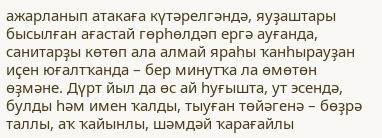ажарланып атакаға күтәрелгәндә, яуҙаштары бысылған ағастай гөрһөлдәп ергә ауғанда, санитарҙы көтөп ала алмай яраһы ҡанһырауҙан иҫен юғалтҡанда – бер минутҡа ла өмөтөн өҙмәне. Дүрт йыл да өс ай һуғышта, ут эсендә, булды һәм имен ҡалды, тыуған төйәгенә – бөҙрә таллы, аҡ ҡайынлы, шәмдәй ҡарағайлы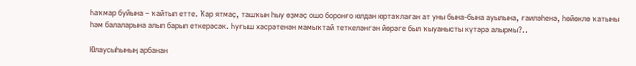Һаҡмар буйына – ҡайтып етте. Ҡар ятмаҫ, ташҡын һыу өҙмәҫ ошо боронғо юлдан юртаҡлаған ат уны бына-бына ауылына, ғаиләһенә, һөйөклө ҡатыны һәм балаларына алып барып еткерәсәк. Һуғыш хәсрәтенән мамыҡтай теткеләнгән йөрәге был ҡыуанысты күтәрә алырмы?..

Юлаусыһының арбанан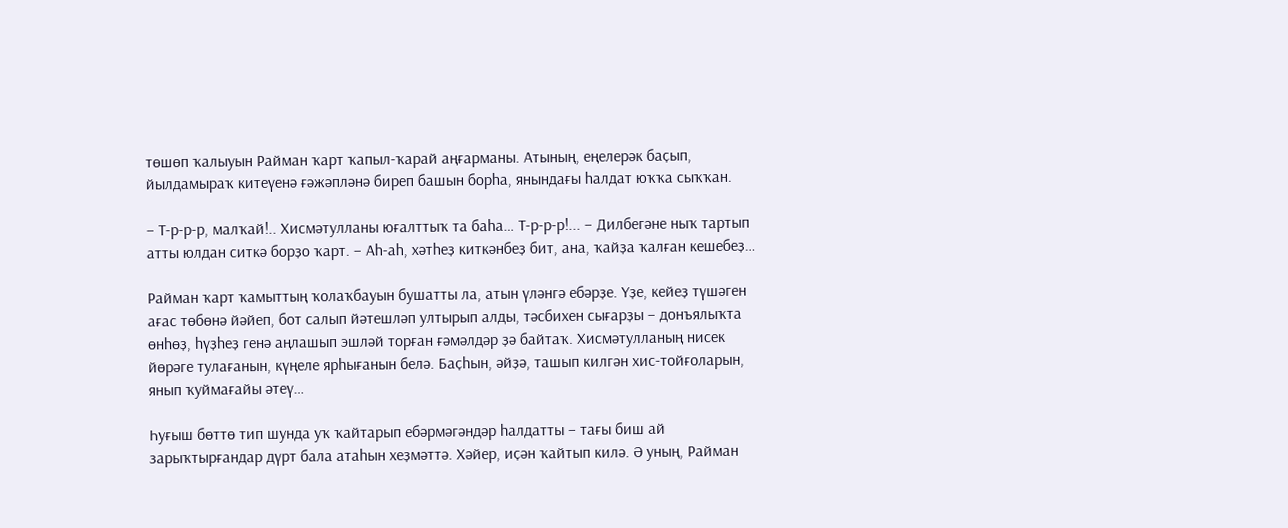төшөп ҡалыуын Райман ҡарт ҡапыл-ҡарай аңғарманы. Атының, еңелерәк баҫып, йылдамыраҡ китеүенә ғәжәпләнә биреп башын борһа, янындағы һалдат юҡҡа сыҡҡан.

– Т-р-р-р, малҡай!.. Хисмәтулланы юғалттыҡ та баһа… Т-р-р-р!... – Дилбегәне ныҡ тартып атты юлдан ситкә борҙо ҡарт. – Аһ-аһ, хәтһеҙ киткәнбеҙ бит, ана, ҡайҙа ҡалған кешебеҙ…

Райман ҡарт ҡамыттың ҡолаҡбауын бушатты ла, атын үләнгә ебәрҙе. Үҙе, кейеҙ түшәген ағас төбөнә йәйеп, бот салып йәтешләп ултырып алды, тәсбихен сығарҙы – донъялыҡта өнһөҙ, һүҙһеҙ генә аңлашып эшләй торған ғәмәлдәр ҙә байтаҡ. Хисмәтулланың нисек йөрәге тулағанын, күңеле ярһығанын белә. Баҫһын, әйҙә, ташып килгән хис-тойғоларын, янып ҡуймағайы әтеү…

Һуғыш бөттө тип шунда уҡ ҡайтарып ебәрмәгәндәр һалдатты – тағы биш ай зарыҡтырғандар дүрт бала атаһын хеҙмәттә. Хәйер, иҫән ҡайтып килә. Ә уның, Райман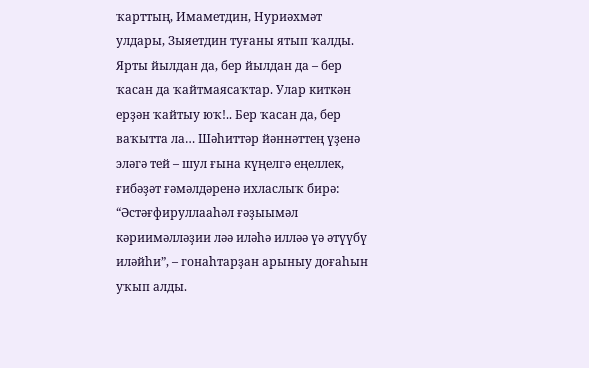ҡарттың, Имаметдин, Нуриәхмәт улдары, Зыяетдин туғаны ятып ҡалды. Ярты йылдан да, бер йылдан да – бер ҡасан да ҡайтмаясаҡтар. Улар киткән ерҙән ҡайтыу юҡ!.. Бер ҡасан да, бер ваҡытта ла… Шәһиттәр йәннәттең үҙенә эләгә тей – шул ғына күңелгә еңеллек, ғибәҙәт ғәмәлдәренә ихласлыҡ бирә: “Әстәғфируллааһәл ғәҙыымәл кәриимәлләҙии ләә иләһә илләә үә әтүүбү иләйһи”, – гонаһтарҙан арыныу доғаһын уҡып алды.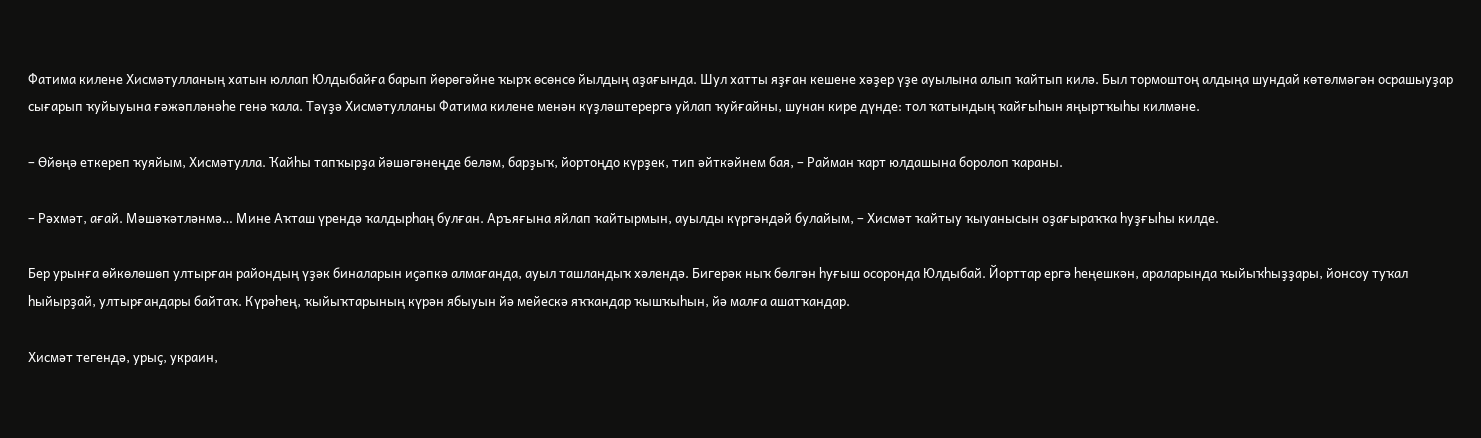Фатима килене Хисмәтулланың хатын юллап Юлдыбайға барып йөрөгәйне ҡырҡ өсөнсө йылдың аҙағында. Шул хатты яҙған кешене хәҙер үҙе ауылына алып ҡайтып килә. Был тормоштоң алдыңа шундай көтөлмәгән осрашыуҙар сығарып ҡуйыуына ғәжәпләнәһе генә ҡала. Тәүҙә Хисмәтулланы Фатима килене менән күҙләштерергә уйлап ҡуйғайны, шунан кире дүнде: тол ҡатындың ҡайғыһын яңыртҡыһы килмәне.

– Өйөңә еткереп ҡуяйым, Хисмәтулла. Ҡайһы тапҡырҙа йәшәгәнеңде беләм, барҙыҡ, йортоңдо күрҙек, тип әйткәйнем бая, – Райман ҡарт юлдашына боролоп ҡараны.

– Рәхмәт, ағай. Мәшәҡәтләнмә… Мине Аҡташ үрендә ҡалдырһаң булған. Аръяғына яйлап ҡайтырмын, ауылды күргәндәй булайым, – Хисмәт ҡайтыу ҡыуанысын оҙағыраҡҡа һуҙғыһы килде.

Бер урынға өйкөлөшөп ултырған райондың үҙәк биналарын иҫәпкә алмағанда, ауыл ташландыҡ хәлендә. Бигерәк ныҡ бөлгән һуғыш осоронда Юлдыбай. Йорттар ергә һеңешкән, араларында ҡыйыҡһыҙҙары, йонсоу туҡал һыйырҙай, ултырғандары байтаҡ. Күрәһең, ҡыйыҡтарының күрән ябыуын йә мейескә яҡҡандар ҡышҡыһын, йә малға ашатҡандар.

Хисмәт тегендә, урыҫ, украин,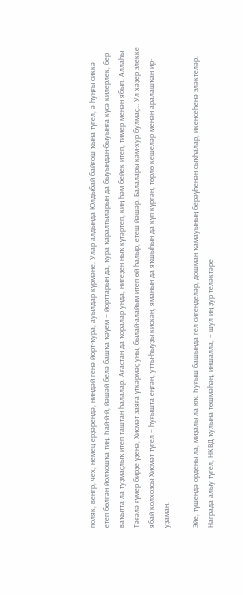поляк, венгр, чех, немец ерҙәрендә, ниндәй генә йорт-ҡура, ауылдар күрмәне. Улар алдында Юлдыбай байғош ҡына түгел, ә һуңғы сиккә етеп бөлгән йолҡошҡа тиң. Һай-й-й, йәшәй белә башҡа ҡәүем – йорттарын да, ҡура ҡаралтыларын да быуындан-быуынға күсә килерлек, бер ваҡытта ла туҙмаҫлыҡ итеп таштан һалалар. Ағастан да ҡоралар унда, нигеҙен ныҡ күтәртеп, киң һәм бейек итеп, тимер менән ябып. Аллаһы Тәғәлә ғүмер бирҙе үҙенә, Хисмәт заяға үткәрмәҫ уны, былай-алайым итеп өй һалыр, етеш йәшәр. Балалары кәм-хур булмаҫ… Ул хәҙер элекке ябай колхозсы Хисмәт түгел – һуғышта еңгән, утты-һыуҙы кискән, яманын да яҡшыһын да күп күргән, төрлө кешеләр менән аралашҡан ир-уҙаман.

Эйе, түшендә ордены ла, миҙалы ла юҡ. Һуғыш башында гел сигенделәр, дошман ҡамауының берәүһенән сыҡһалар, икенсеһенә эләктеләр. Награда алыу түгел, НКВД ҡулына төшмәһәң, иншалла, – шул иң ҙур теләктәре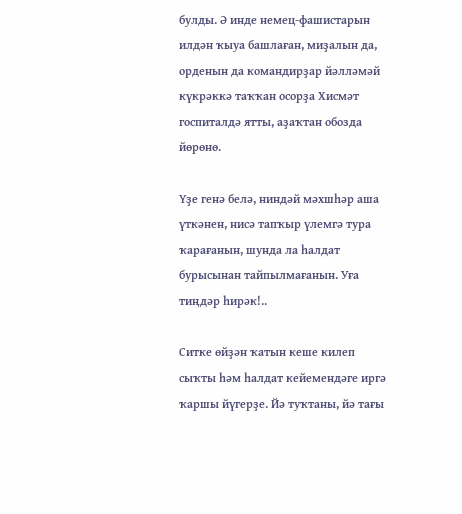булды. Ә инде немец-фашистарын илдән ҡыуа башлаған, миҙалын да, орденын да командирҙар йәлләмәй күкрәккә таҡҡан осорҙа Хисмәт госпиталдә ятты, аҙаҡтан обозда йөрөнө.

Үҙе генә белә, ниндәй мәхшһәр аша үткәнен, нисә тапҡыр үлемгә тура ҡарағанын, шунда ла һалдат бурысынан тайпылмағанын. Уға тиңдәр һирәк!..

Ситке өйҙән ҡатын кеше килеп сыҡты һәм һалдат кейемендәге иргә ҡаршы йүгерҙе. Йә туҡтаны, йә тағы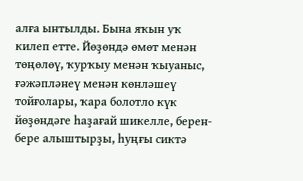алға ынтылды. Бына яҡын уҡ килеп етте. Йөҙөндә өмөт менән төңөлөү, ҡурҡыу менән ҡыуаныс, ғәжәпләнеү менән көнләшеү тойғолары, ҡара болотло күк йөҙөндәге һаҙағай шикелле, берен-бере алыштырҙы, һуңғы сиктә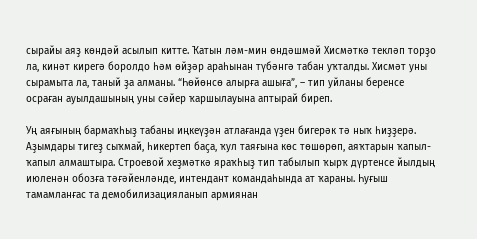сырайы аяҙ көндәй асылып китте. Ҡатын ләм-мин өндәшмәй Хисмәткә текләп торҙо ла, кинәт кирегә боролдо һәм өйҙәр араһынан түбәнгә табан уҡталды. Хисмәт уны сырамыта ла, таный ҙа алманы. “Һөйөнсө алырға ашыға”, – тип уйланы беренсе осраған ауылдашының уны сәйер ҡаршылауына аптырай биреп.

Уң аяғының бармаҡһыҙ табаны иңкеүҙән атлағанда үҙен бигерәк тә ныҡ һиҙҙерә. Аҙымдары тигеҙ сыҡмай, һикертеп баҫа, ҡул таяғына көс төшөрөп, аяҡтарын ҡапыл-ҡапыл алмаштыра. Строевой хеҙмәткә яраҡһыҙ тип табылып ҡырҡ дүртенсе йылдың июленән обозға тәғәйенләнде, интендант командаһында ат ҡараны. Һуғыш тамамланғас та демобилизацияланып армиянан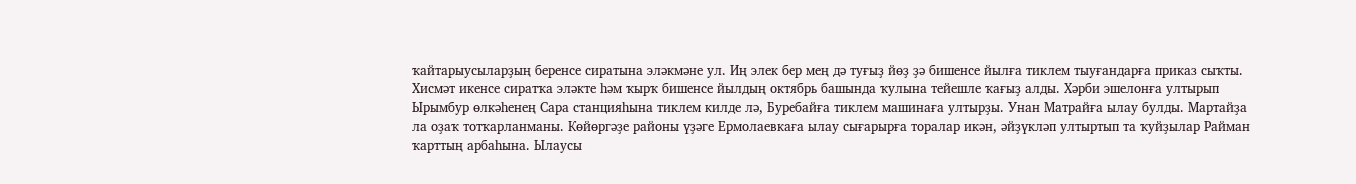ҡайтарыусыларҙың беренсе сиратына эләкмәне ул. Иң элек бер мең дә туғыҙ йөҙ ҙә бишенсе йылға тиклем тыуғандарға приказ сыҡты. Хисмәт икенсе сиратҡа эләкте һәм ҡырҡ бишенсе йылдың октябрь башында ҡулына тейешле ҡағыҙ алды. Хәрби эшелонға ултырып Ырымбур өлкәһенең Сара станцияһына тиклем килде лә, Буребайға тиклем машинаға ултырҙы. Унан Матрайға ылау булды. Мартайҙа ла оҙаҡ тотҡарланманы. Көйөргәҙе районы үҙәге Ермолаевкаға ылау сығарырға торалар икән, әйҙүкләп ултыртып та ҡуйҙылар Райман ҡарттың арбаһына. Ылаусы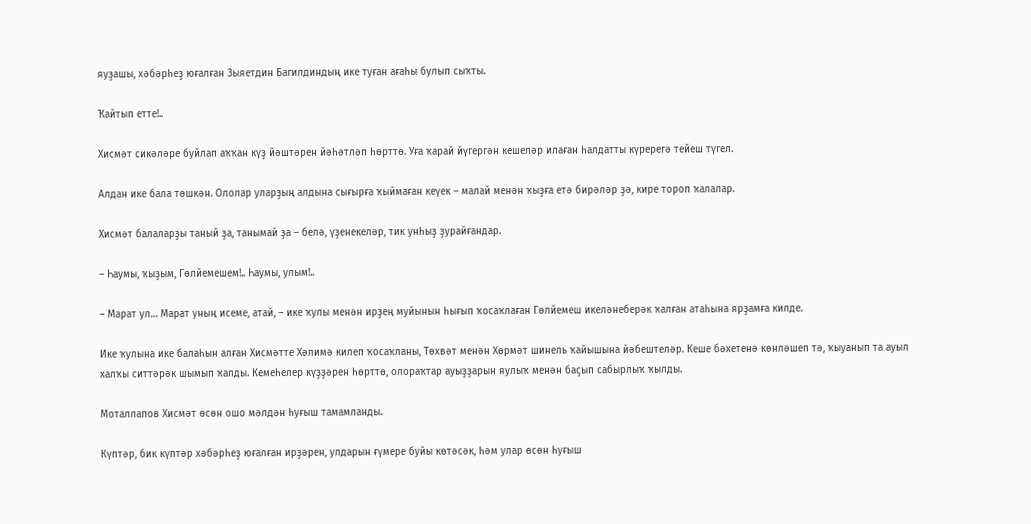яуҙашы, хәбәрһеҙ юғалған Зыяетдин Багилдиндың ике туған ағаһы булып сыҡты.

Ҡайтып етте!..

Хисмәт сикәләре буйлап аҡҡан күҙ йәштәрен йәһәтләп һөрттө. Уға ҡарай йүгергән кешеләр илаған һалдатты күререгә тейеш түгел.

Алдан ике бала төшкән. Ололар уларҙың алдына сығырға ҡыймаған кеүек – малай менән ҡыҙға етә бирәләр ҙә, кире тороп ҡалалар.

Хисмәт балаларҙы таный ҙа, танымай ҙа – белә, үҙенекеләр, тик унһыҙ ҙурайғандар.

– Һаумы, ҡыҙым, Гөлйемешем!.. Һаумы, улым!..

– Марат ул… Марат уның исеме, атай, – ике ҡулы менән ирҙең муйынын һығып ҡосаҡлаған Гөлйемеш икеләнеберәк ҡалған атаһына ярҙамға килде.

Ике ҡулына ике балаһын алған Хисмәтте Хәлимә килеп ҡосаҡланы, Төхвәт менән Хөрмәт шинель ҡайышына йәбештеләр. Кеше бәхетенә көнләшеп тә, ҡыуанып та ауыл халҡы ситтәрәк шымып ҡалды. Кемеһелер күҙҙәрен һөрттө, олораҡтар ауыҙҙарын яулыҡ менән баҫып сабырлыҡ ҡылды.

Моталлапов Хисмәт өсөн ошо мәлдән һуғыш тамамланды.

Күптәр, бик күптәр хәбәрһеҙ юғалған ирҙәрен, улдарын ғүмере буйы көтәсәк, һәм улар өсөн һуғыш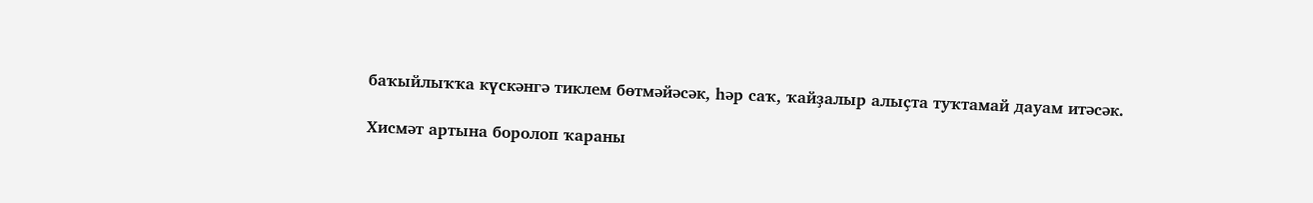баҡыйлыҡҡа күскәнгә тиклем бөтмәйәсәк, һәр саҡ, ҡайҙалыр алыҫта туҡтамай дауам итәсәк.

Хисмәт артына боролоп ҡараны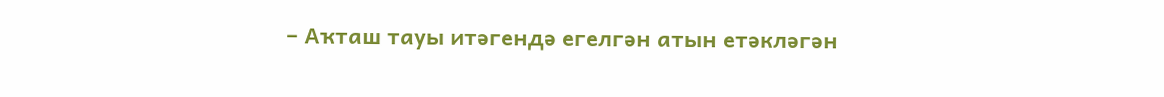– Аҡташ тауы итәгендә егелгән атын етәкләгән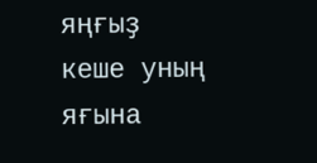яңғыҙ кеше уның яғына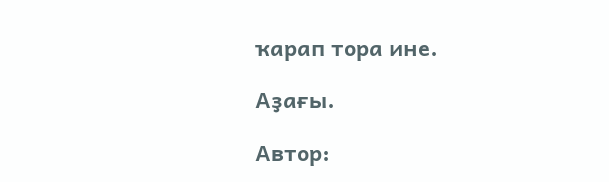ҡарап тора ине.

Аҙағы.

Автор: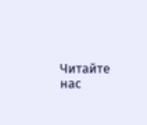Читайте нас